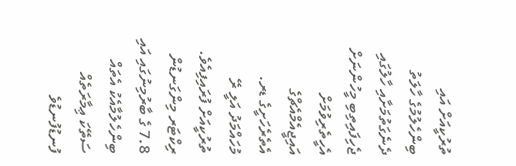ތުރުކީއަށް އައި ބިންހެލުމުގެ ހާލަތު ދެނެގަތުމަށާއި ހާލުގައި ޖެހިފައިތިބި މީހުންނަށް އެހީތެރިވުމަށް އައިޖީއެމްއެޗްގެ އެތެރެހަށީގެ ޑރ. މުހައްމަދު އަލީ ރޭ ތުރުކީއަށް ފުރައިފިއެވެ.
ރިކްޓަރ މިންގަނޑުން 7.8 ގެ ބާރުމިނުގައި އައި ބިންހެލުމާއެކު އެތައް ސަތޭކަ ޢިމާރަތެއް ފުނޑުފުނޑުވެ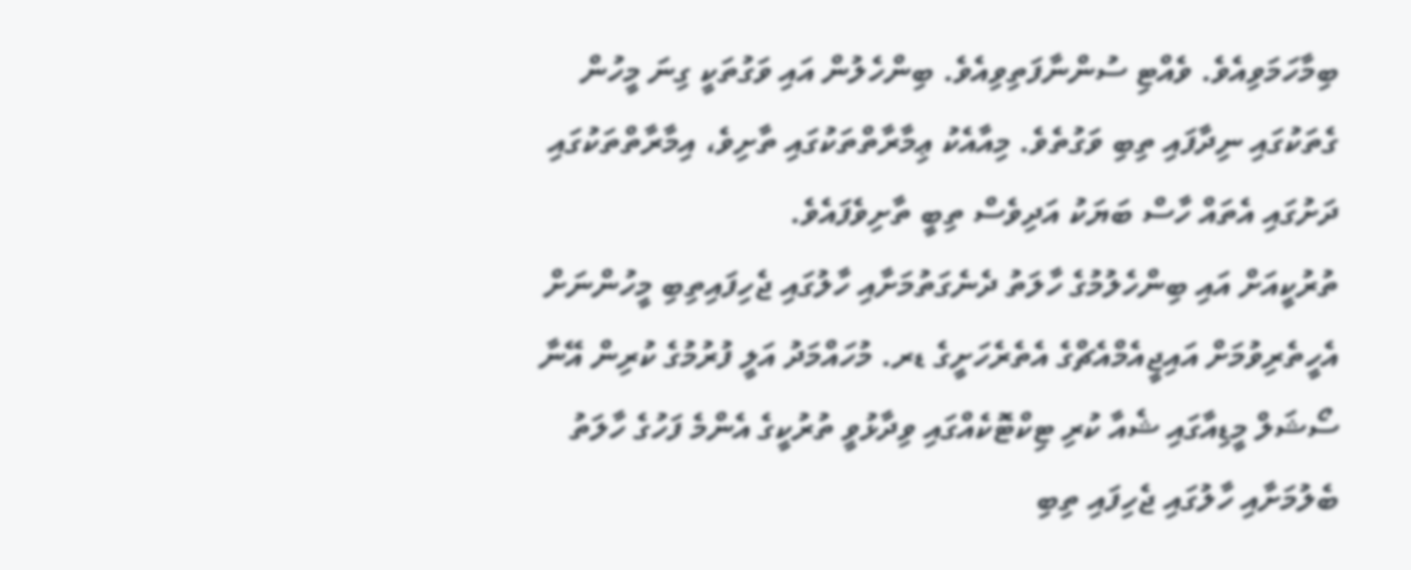ބިމާހަމަވިއެވެ. ވެއްޓި ސުންނާފަތިވިއެވެ. ބިންހެލުން އައި ވަގުތަކީ ގިނަ މީހުން ގެތަކުގައި ނިދާފައި ތިބި ވަގުތެވެ. މިއާއެކު ޢިމާރާތްތަކުގައި ތާށިވެ، އިމާރާތްތަކުގައި ދަށުގައި އެތައް ހާސް ބަޔަކު އަދިވެސް ތިބީ ތާށިވެފައެވެ.
ތުރުކީއަށް އައި ބިންހެލުމުގެ ހާލަތު ދެނެގަތުމަށާއި ހާލުގައި ޖެހިފައިތިބި މީހުންނަށް އެހީތެރިވުމަށް އައިޖީއެމްއެޗްގެ އެތެރެހަށީގެ ޑރ. މުހައްމަދު އަލީ ފުރުމުގެ ކުރިން އޭނާ ސޯޝަލް މީޑިއާގައި ޝެއާ ކުރި ޓިކްޓޮކެއްގައި ވިދާޅުވީ ތުރުކީގެ އެންމެ ފަހުގެ ހާލަތު ބެލުމަށާއި ހާލުގައި ޖެހިފައި ތިބި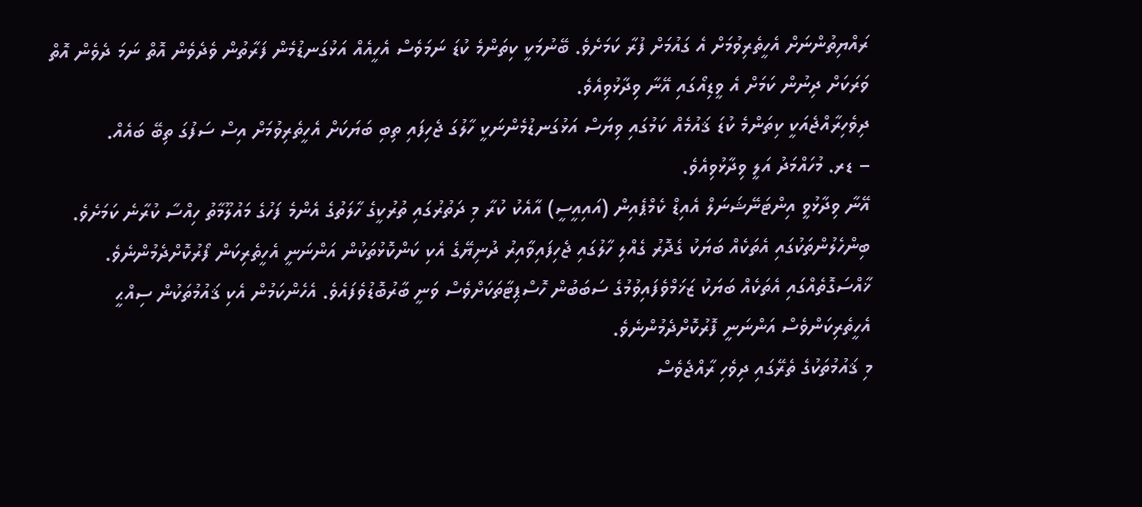ރައްޔިތުންނަށް އެހީތެރިވުމަށް އެ ގައުމަށް ފުރާ ކަމަށެވެ. ބޭނުމަކީ ކިތަންމެ ކުޑަ ނަމަވެސް އެހީއެއް އަޅުގަނޑުމެން ފަރާތުން ވެދެވެން އޮތް ނަމަ ދެވެން އޮތް ވަރަކަށް ދިނުން ކަމަށް އެ ވީޑިއޯގައި އޭނާ ވިދާޅުވިއެވެ.
ދިވެހިރާއްޖެއަކީ ކިތަންމެ ކުޑަ ޤައުމެއް ކަމުގައި ވިޔަސް އަޅުގަނޑުމެންނަކީ ހާލުގަ ޖެހިފައި ތިބި ބަޔަކަށް އެހީތެރިވުމަށް އިސް ސަފުގަ ތިބޭ ބައެއް.
– ޑރ. މުހައްމަދު އަލީ ވިދާޅުވިއެވެ.
އޭނާ ވިދާޅުވީ އިންޓަނޭޝަނަލް އެއިޑް ކެމްޕެއިން (އައިއީސީ) އާއެކު ކުރާ މި ދަތުރުގައި ތުރުކީގެ ހާލަތުގެ އެންމެ ފަހުގެ މައުލޫމާތު ހިއްސާ ކުރާނެ ކަމަށެވެ.
ބިންހެލުންތަކުގައި އެތަކެއް ބަޔަކު ގެދޮރު ގެއްލި ހާލުގައި ޖެހިފައިވާއިރު ދުނިޔޭގެ އެކި ކަންކޮޅުތަކުން އަންނަނީ އެހީތެރިކަން ފޯރުކޮށްދެމުންނެވެ. ޚާއްސަގޮތެއްގައި އެތަކެއް ބަޔަކު ޒަޚަމްވެފައިވުމުގެ ސަބަބުން ހޮސްޕިޓާތަކަށްވެސް ވަނީ ބާރުބޮޑުވެފައެވެ. އެހެންކަމުން އެކި ޤައުމުތަކުން ސިއްޙީ އެހީތެރިކަންވެސް އަންނަނީ ފޮރުކޮށްދެމުންނެވެ.
މި ޤައުމުތަކުގެ ތެރޭގައި ދިވެހި ރާއްޖެވެސް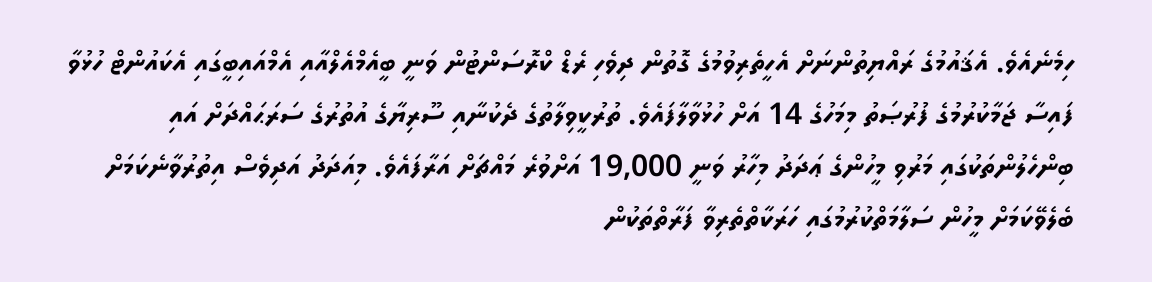ހިމެނެއެވެ. އެޤައުމުގެ ރައްޔިތުންނަށް އެހީތެރިވުމުގެ ގޮތުން ދިވެހި ރެޑް ކްރޮސަންޓުން ވަނީ ބީއެމްއެލްއާއި އެމްއައިބީގައި އެކައުންޓް ހުޅުވާ ފައިސާ ޖަމާކުރުމުގެ ފުރުޞަތު މިމަހުގެ 14 އަށް ހުޅުވާލާފައެވެ. ތުރުކީވިލާތުގެ ދެކުނާއި ސޫރިޔާގެ އުތުރުގެ ސަރަޙައްދަށް އައި ބިންހެލުންތަކުގައި މަރުވި މީހުންގެ ޢަދަދު މިހާރު ވަނީ 19,000 އަށްވުރެ މައްޗަށް އަރާފައެވެ. މިއަދަދު އަދިވެސް އިތުރުވާނެކަމަށް ބެލެވޭކަމަށް މީހުން ސަލާމަތްކުރުމުގައި ހަރަކާތްތެރިވާ ފަރާތްތަކުން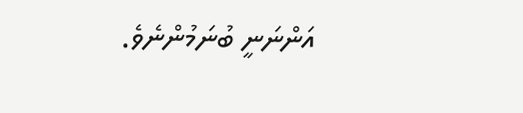އަންނަނީ ބުނަމުންނެވެ.